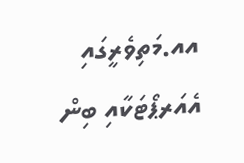އއ.މަތިވެރީގައި އެއަރޕޯޓަކާއި ބިން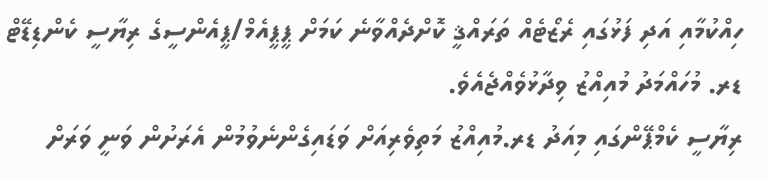ހިއްކުމާއި އަދި ފަޅުގައި ރެޒޯޓެއް ތަރައްޤީ ކޮށްދެއްވާނެ ކަމަށް ޕީޕީއެމް/ޕީއެންސީގެ ރިޔާސީ ކެންޑިޑޭޓް ޑރ. މުހައްމަދު މުއިއްޒު ވިދާޅުވެއްޖެއެވެ.
ރިޔާސީ ކެމްޕޭންގައި މިއަދު ޑރ.މުއިއްޒު މަތިވެރިއަށް ވަޑައިގެންނެވުމުން އެރަށުން ވަނީ ވަރަށް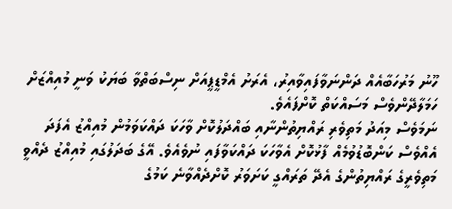ހޫނު މަރުހަބާއެއް ދަންނަވާފައިވާއިރު، އެރަށު އެމްޑީޕީއަށް ނިސްބަތްވާ ބަޔަކު ވަނީ މުއިއްޒަށް ހަމަލާދޭންވެސް މަސައްކަތް ކޮށްފައެވެ.
ނަމަވެސް މިއަދު މަތިވެރި ރައްޔިތުންނާއި ބައްދަލުކޮށް ވާހަކަ ދައްކަވަމުން މުއިއްޒު އެފަދަ އެއްވެސް ކަންބޮޑުވުމެއް ފާޅުކޮށް އެވާހަކަ ދައްކަވާފައި ނުވެއެވެ. އޭގެ ބަދަލުގައި މުއިއްޒު ދެއްވީ މަތިވެރީގެ ރައްޔިތުންގެ އެދޭ ތަރައްގީ ކަށަވަރު ކޮށްދެއްވާނެ ކަމުގެ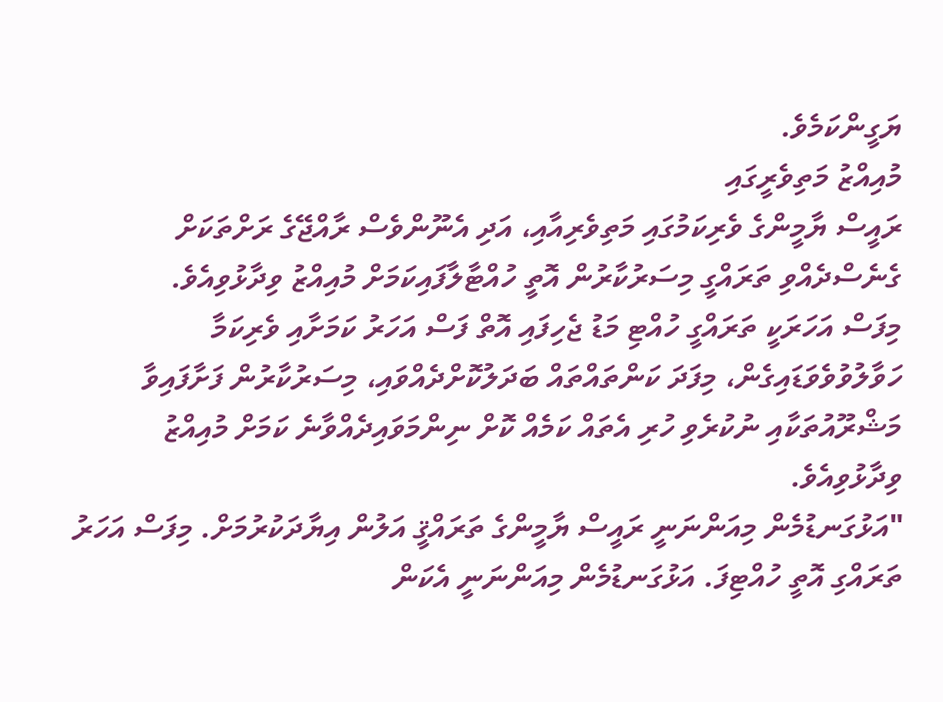ޔަގީންކަމެވެ.
މުއިއްޒު މަތިވެރީގައި
ރައީސް ޔާމީންގެ ވެރިކަމުގައި މަތިވެރިއާއި، އަދި އެނޫންވެސް ރާއްޖޭގެ ރަށްތަކަށް ގެނެސްދެއްވި ތަރައްގީ މިސަރުކާރުން އޮތީ ހުއްޓާލާފައިކަމަށް މުއިއްޒު ވިދާޅުވިއެވެ.
މިފަސް އަހަރަކީ ތަރައްގީ ހުއްޓި މަޑު ޖެހިފައި އޮތް ފަސް އަހަރު ކަމަށާއި ވެރިކަމާ ހަވާލުވުވެވަޑައިގެން، މިފަދަ ކަންތައްތައް ބަދަލުކޮށްދެއްވައި، މިސަރުކާރުން ފަށާފައިވާ މަޝްރޫއުތަކާއި ނުކުރެވި ހުރި އެތައް ކަމެއް ކޮށް ނިންމަވައިދެއްވާނެ ކަމަށް މުއިއްޒު ވިދާޅުވިއެވެ.
"އަޅުގަނޑުމެން މިއަންނަނީ ރައީސް ޔާމީންގެ ތަރައްޤީ އަލުން އިޔާދަކުރުމަށް. މިފަސް އަހަރު ތަރައްގި އޮތީ ހުއްޓިފަ. އަޅުގަނޑުމެން މިއަންނަނީ އެކަން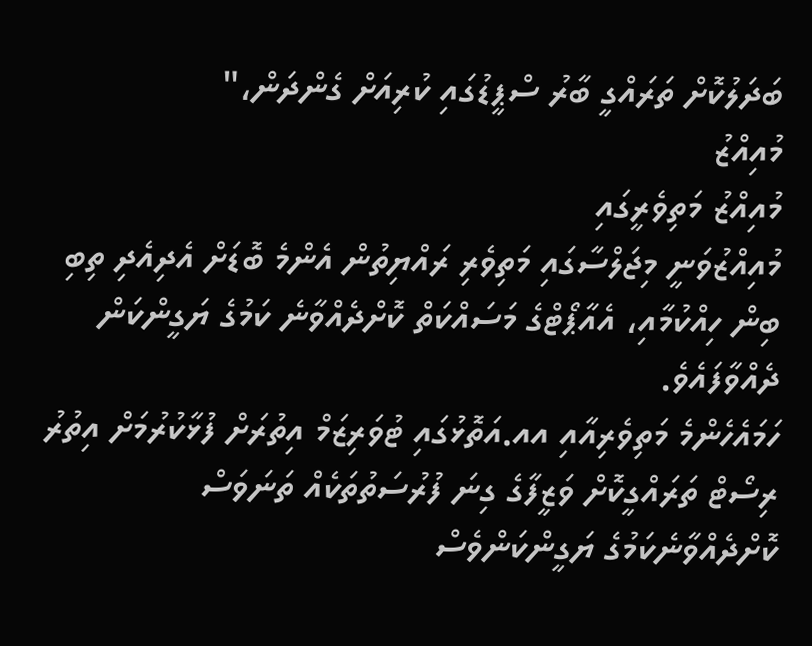ބަދަލުކޮށް ތަރައްގީ ބާރު ސްޕީޑުގައި ކުރިއަށް ގެންދަން،"
މުއިއްޒު
މުއިއްޒު މަތިވެރީގައި
މުއިއްޒުވަނީ މިޖަލްސާގައި މަތިވެރި ރައްޔިތުން އެންމެ ބޮޑަށް އެދިއެދި ތިބި ބިން ހިއްކުމާއި، އެއާޕޯޓްގެ މަސައްކަތް ކޮށްދެއްވާނެ ކަމުގެ ޔަގީންކަން ދެއްވާފައެވެ.
ހަމައެހެންމެ މަތިވެރިއާއި އއ.އަތޮޅުގައި ޓުވަރިޒަމް އިތުރަށް ފުޅާކުރުމަށް އިތުރު ރިސޯޓް ތަރައްގީކޮށް ވަޒީފާގެ ގިނަ ފުރުސަތުތަކެއް ތަނަވަސް ކޮށްދެއްވާނެކަމުގެ ޔަގީންކަންވެސް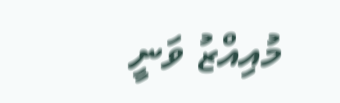މުއިއްޒު ވަނީ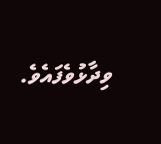ވިދާޅުވެފައެވެ.